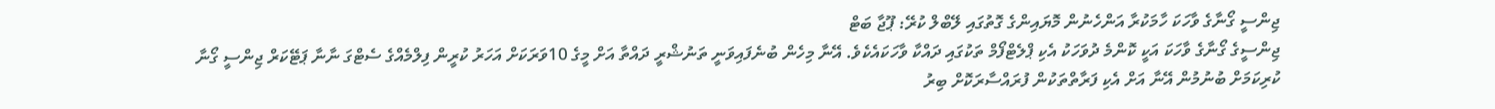ޖިންސީ ގޯނާގެ ވާހަކަ ހާމަކުރާ އަންހެނުން މޮޔައިންގެ ގޮތުގައި ލޭބްލް ކުރޭ: ޕޫޖާ ބަޓް
ޖިންސީގެ ގޯނާގެ ވާހަކަ އަކީ ކޮންމެ ދުވަހަކު އެކި ޕްލެޓްފޯމް ތަކުގައި ދައްކާ ވާހަކައެކެވެ. އޭނާ މިހެން ބުނެފައިވަނީ ތަނުޝްރީ ދައްތާ އަށް މީގެ 10ވަރަކަށް އަހަރު ކުރީން ފިލްމެއްގެ ސެޓްގަ ނާނާ ޕަޓޭކަރް ޖިންސީ ގޯނާ ކުރިކަމަށް ބުނުމުން އޭނާ އަށް އެކި ފަރާތްތަކުން ފުރައްސާރަކޮށް ބިރު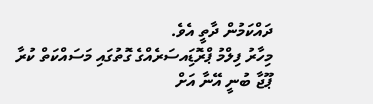ދައްކަމުން ދާތީ އެވެ.
މިހާރު ފިލްމު ޕްރޮޑިައސަރެއްގެ ގޮތުގައި މަސައްކަތް ކުރާ ޕޫޖާ ބުނީ އޭނާ އަށް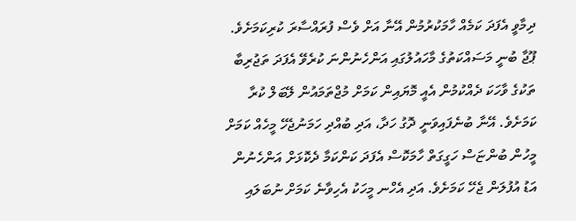ދިމާވީ އެފަދަ ކަމެއް ހާމަކުރުމުން އޭނާ އަށް ވެސް ފުރައްސާރަ ކުރިކަމަށެވެ. ޕޫޖާ ބުނީ މަސައްކަތުގެ މާހައުލުގައި އަންހެނުންނަ ކުރެވޭ އެފަދަ ތަޖުރިބާ ތަކުގެ ވާހަކަ ދެއްކުމުން އެއީ މޮޔައިން ކަމަށް މުޖްތަމައުން ލޭބަލް ކުރާ ކަމަށެވެ. އޭނާ ބުނެފައިވަނީ ދޮގު ހަދާ، އަދި ބުއްދި ހަމަނުޖެހޭ މީހެއް ކަމަށް މީހުން ބުންޏަސް ހަގީގަތް ހާމަކޮސް އެފަދަ ކަންކަމާ ދެކޮޅަށް އަންހެނުން އަޑު އުފުލަން ޖެހޭ ކަމަށެވެ. އަދި އެހްނ މީހަކު އެހިވާނެ ކަމަށް ނުބަލައި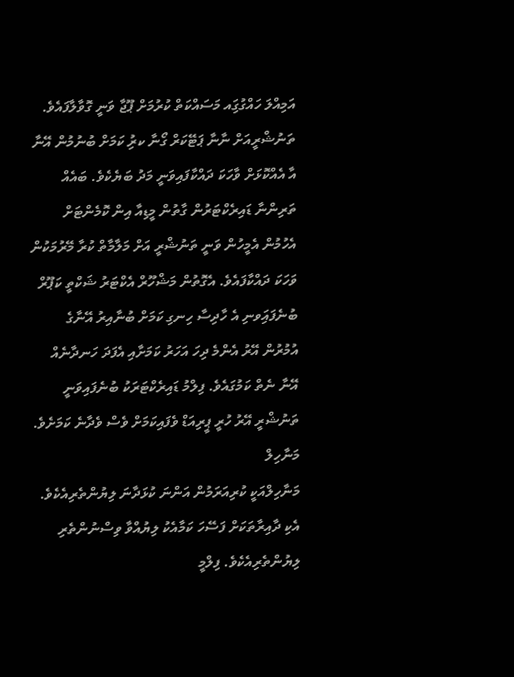އަމިއްލަ ހައްގުގަިއ މަސައްކަތް ކުރުމަށް ޕޫޖާ ވަނީ ގޮވާލާފައެވެ.
ތަނުޝްރީއަށް ނާނާ ޕަޓޭކަރް ގޯނާ ކރުި ކަމަށް ބުނުމުން އޭނާ އާ އެއްކޮޅަށް ވާހަކަ ދައްކާފައިވަނީ މަދު ބަޔެކެވެ. ބައެއް ތަރިންނާ ޑައިރެކްޓަރުން ގާތުން މީޑިއާ އިން ކޮމެންޓަށް އެހުމުން އެމީހުން ވަނީ ތަނުޝްރީ އަށް މަލާމާތް ކުރާ މޭރުމަކުން ވަހަކަ ދައްކާފައެވެ. އެގޮތުން މަޝްހޫރް އެކްޓަރު ޝަކްތީ ކަޕޫރް ބުނެފައިަވނި އެ ހާދިސާ ހިނގި ކަމަށް ބުނާއިރު އޭނާގެ އުމުރުން އޭރު އެންމެ ދިހަ އަހަރު ކަމަށާއި އެފަދަ ހަނދާނެއް އޭނާ ނެތް ކަމުގައެވެ. ފިލްމު ޑައިރެކްޓަރަކު ބުނެފައިވަނީ ތަނުޝްރީ އޭރު ހުރީ ޕީރިއަޑް ވެފައިކަމަށް ވެސް ވެދާނެ ކަމަށެވެ.
މަނާހިލް
މަނާހިލްއަކީ ކުރިއަރަމުން އަންނަ ކުޅަދާނަ ލިޔުންތެރިއެކެވެ. އެކި ދާއިރާތަކަށް ފަސޭހަ ކަމާއެކު ލިޔުއްވާ ވިސްނުންތެރި ލިޔުންތެރިއެކެވެ. ފިލްމީ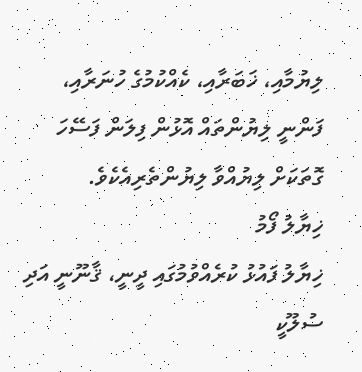ލިޔުމާއި، ޚަބަރާއި، ކެއްކުމުގެ ހުނަރާއި، ފަންނީ ލިޔުންތައް އޮޅުން ފިލަން ފަސޭހަ ގޮތަކަށް ލިޔުއްވާ ލިޔުންތެރިއެކެވެ.
ޚިޔާލު ފޯމު
ޚިޔާލު ފައުޅު ކުރެއްވުމުގައި ދީނީ، ޤާނޫނީ އަދި ސުލޫކީ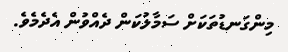މިންގަނޑުތަކަށް ސަމާލުކަން ދެއްވުން އެދެމެވެ.